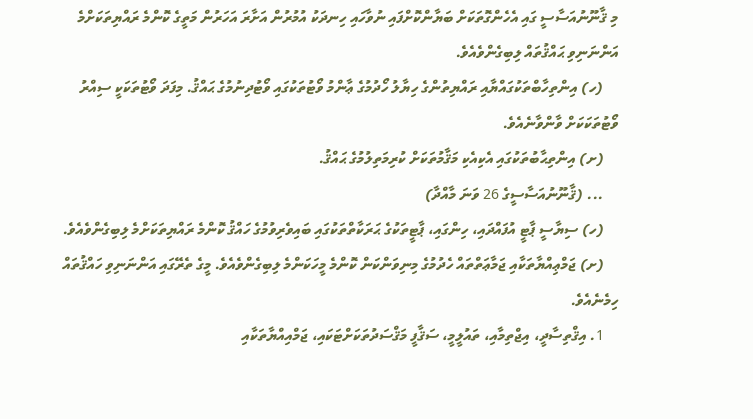މި ޤާނޫނުއަސާސީ ގައި އެހެންގޮތަކަށް ބަޔާންކޮށްފައި ނުވާހައި ހިނދަކު އުމުރުން އަށާރަ އަހަރުން މަތީގެ ކޮންމެ ރައްޔިތަކަށްމެ އަންނަނިވި ޙައްޤުތައް ލިބިގެންވެއެވެ.
    (ހ) އިންތިހާބްތަކުގައްޔާއި ރައްޔިތުންގެ ހިޔާލު ހޯދުމުގެ ޢާންމު ވޯޓުތަކުގައި ވޯޓުދިނުމުގެ ޙައްޤު. މިފަދަ ވޯޓުތަކަކީ ސިއްރު ވޯޓުތަކަކަށް ވާންވާނެއެވެ.
    (ށ) އިންތިޙާބުތަކުގައި އެކިއެކި މަޤާމުތަކަށް ކުރިމަތިލުމުގެ ޙައްޤު.
    ... (ޤާނޫނުއަސާސީގެ 26 ވަނަ މާއްދާ)
    (ހ) ސިޔާސީ ޕާޓީ އުފައްދައި، ހިންގައި، ޕާޓީތަކުގެ ޙަރަކާތްތަކުގައި ބައިވެރިވުމުގެ ހައްޤު ކޮންމެ ރައްޔިތަކަށްމެ ލިބިގެންވެއެވެ.
    (ށ) ޖަމްޢިއްޔާތަކާއި ޖަމާޢަތްތައް ހެދުމުގެ މިނިވަންކަން ކޮންމެ މީހަކަންމެ ލިބިގެންވެއެވެ. މީގެ ތެރޭގައި އަންނަނިވި ހައްޤުތައް ހިމެނެއެވެ.
    1. އިޤްތިސާދީ، އިޖްތިމާއި، ތައުލީމީ، ސަޤާފީ މަޤްސަދުތަކަށްޓަކައި، ޖަމްއިއްޔާތަކާއި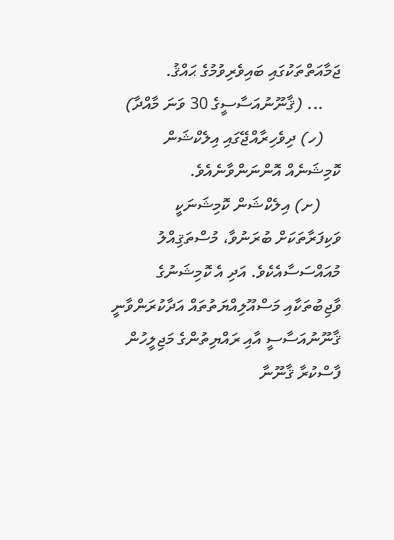ޖަމާއަތްތަކުގައި ބައިވެރިވުމުގެ ޙައްޤު.
    ... (ޤާނޫނުއަސާސީގެ 30 ވަނަ މާއްދާ)
    (ހ) ދިވެހިރާއްޖޭގައި އިލެކްޝަން ކޮމިޝަނެއް އޮންނަންވާނެއެވެ.
     (ށ) އިލެކްޝަން ކޮމިޝަނަކީ ވަކިފަރާތަކަށް ބުރަނުވާ، މުސްތަޤިއްލު މުއައްސަސާއެކެވެ. އަދި އެ ކޮމިޝަނުގެ ވާޖިބުތަކާއި މަސްއޫލިއްޔަތުތައް އަދާކުރަންވާނީ ޤާނޫނުއަސާސީ އާއި ރައްޔިތުންގެ މަޖިލީހުން ފާސްކުރާ ޤާނޫނާ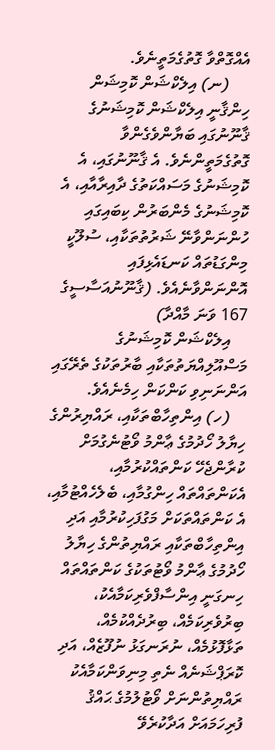އެއްގޮތްވާ ގޮތުގެމަތީނެވެ.
     (ނ) އިލެކްޝަން ކޮމިޝަން ހިންޤާނީ އިލެކްޝަން ކޮމިޝަނުގެ ޤާނޫނުގައި ބަޔާންވެގެންވާ ގޮތުގެމަތީންނެވެ. އެ ޤާނޫނުގައި، އެ ކޮމިޝަނުގެ މަސައްކަތުގެ ދާއިރާއާއި، އެ ކޮމިޝަނުގެ މެންބަރުން ކިބައިގައި ހުންނަންވާނޭ ޝަރުތުތަކާއި، ސުލޫކީ މިންގަޑުތައް ކަނޑައެޅިފައި އޮންނަންވާނެއެވެ. (ޤާނޫނުއަސާސީގެ 167 ވަނަ މާއްދާ)
    އިލެކްޝަން ކޮމިޝަނުގެ މަސްއޫލިއްޔަތުތަކާއި ބާރުތަކުގެ ތެރޭގައި އަންނަނިވި ކަންކަން ހިމެނެއެވެ.
    (ހ) އިންތިހާބްތަކާއި، ރައްޔިރުންގެ ހިޔާލު ހޯދުމުގެ ޢާންމު ވޯޓުނެގުމަށް ކުރާންޖެހޭ ކަންތައްކުރުމާއި، އެކަންތައްތައް ހިންގުމާއި، ބެލެހެއްޓުމާއި، އެ ކަންތައްތަކަށް މަގުފަހިކުރުމާއި އަދި އިންތިހާބްތަކާއި ރައްޔިތުންގެ ހިޔާލު ހޯދުމުގެ ޢާންމު ވޯޓުތަކުގެ ކަންތައްތައް ހިނގަނީ އިންސާފްވެރިކަމާއެކު، ބިރުވެރިކަމެއް، ބިރުދެއްކުމެއް، ތަޅާފޮޅުމެއް، ނުރަނގަޅު ނުފޫޒެއް، އަދި ކޮރަޕްޝަނެއް ނެތި މިނިވަންކަމާއެކު ރައްޔިތުންނަށް ވޯޓުލުމުގެ ޙައްޤު ފުރިހަމައަށް އަދާކުރެވޭ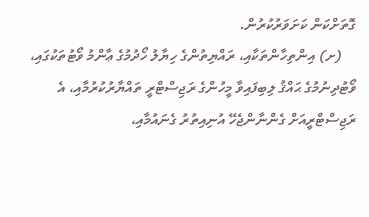ގޮތަށްކަން ކަށަވަރުކުރުން.
    (ށ) އިންތިހާންތަކާއި، ރައްޔިތުންގެ ހިޔާލު ހޯދުމުގެ ޢާންމު ވޯޓުތަކުގައި، ވޯޓުދިނުމުގެ ޙައްޤު ލިބިފައިވާ މީހުންގެ ރަޖިސްޓްރީ ތައްޔާރުކުރުމާއި، އެ ރަޖިސްޓްރީއަށް ގެންނާންޖެހޭ އުނިއިތުރު ގެނައުމާއި،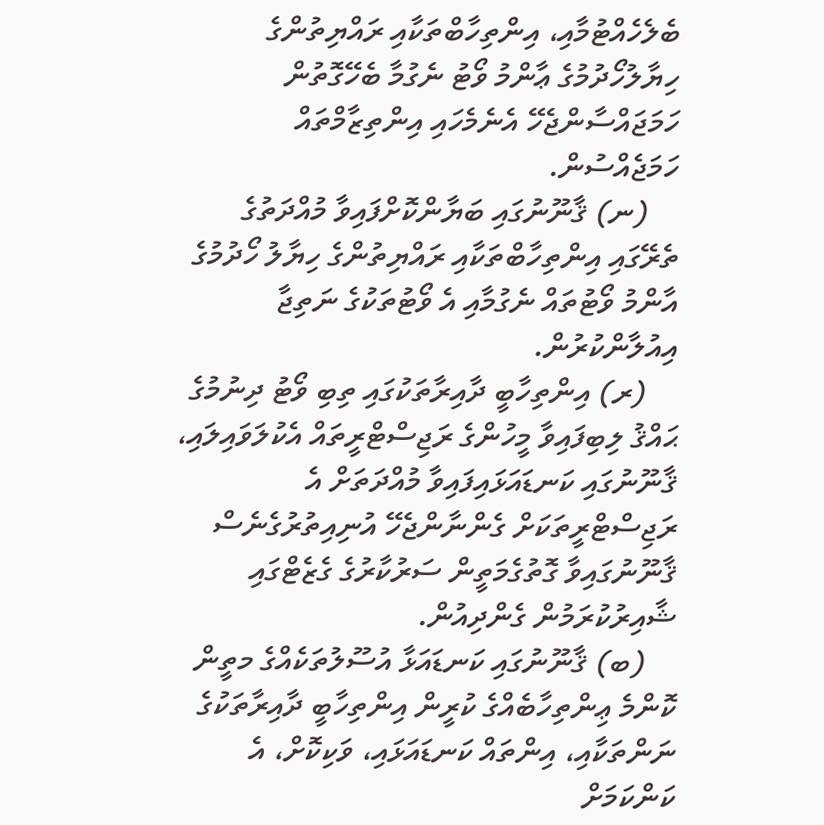ބެލެހެއްޓުމާއި، އިންތިހާބްތަކާއި ރައްޔިތުންގެ ހިޔާލުހޯދުމުގެ ޢާންމު ވޯޓު ނެގުމާ ބެހޭގޮތުން ހަމަޖައްސާންޖެހޭ އެނެމެހައި އިންތިޒާމްތައް ހަމަޖެއްސުން.
    (ނ) ޤާނޫނުގައި ބަޔާންކޮށްފައިވާ މުއްދަތުގެ ތެރޭގައި އިންތިހާބްތަކާއި ރައްޔިތުންގެ ހިޔާލު ހޯދުމުގެ އާންމު ވޯޓުތައް ނެގުމާއި އެ ވޯޓުތަކުގެ ނަތިޖާ އިއުލާންކުރުން.
    (ރ) އިންތިހާބީ ދާއިރާތަކުގައި ތިބި ވޯޓު ދިނުމުގެ ޙައްޤު ލިބިފައިވާ މީހުންގެ ރަޖިސްޓްރީތައް އެކުލަވައިލައި، ޤާނޫނުގައި ކަނޑައަޅައިފައިވާ މުއްދަތަށް އެ ރަޖިސްޓްރީތަކަށް ގެންނާންޖެހޭ އުނިއިތުރުގެނެސް ޤާނޫނުގައިވާ ގޮތުގެމަތީން ސަރުކާރުގެ ގެޒެޓްގައި ޝާއިރުކުރަމުން ގެންދިއުން.
    (ބ) ޤާނޫނުގައި ކަނޑައަޅާ އުސޫލުތަކެއްގެ މތީން ކޮންމެ ޢިންތިހާބެއްގެ ކުރީން އިންތިހާބީ ދާއިރާތަކުގެ ނަންތަކާއި، އިންތައް ކަނޑައަޅައި، ވަކިކޮށް، އެ ކަންކަމަށް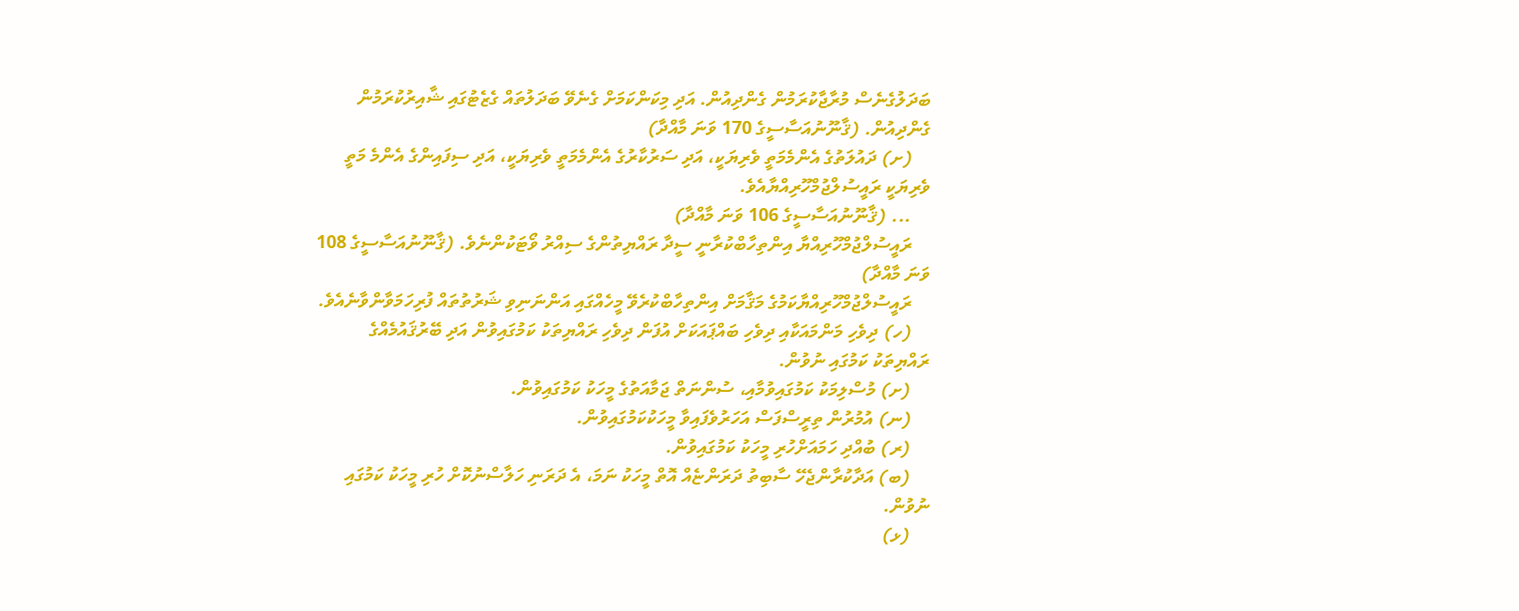ބަދަލުގެނެސް މުރާޖާކުރަމުން ގެންދިއުން. އަދި މިކަންކަމަށް ގެނެވޭ ބަދަލުތައް ގެޒެޓުގައި ޝާއިރުކުރަމުން ގެންދިއުން. (ޤާނޫނުއަސާސީގެ 170 ވަނަ މާއްދާ)
    (ށ) ދައުލަތުގެ އެންމެމަތީ ވެރިޔަކީ، އަދި ސަރުކާރުގެ އެންމެމަތީ ވެރިޔަކީ، އަދި ސިފައިންގެ އެންމެ މަތީ ވެރިޔަކީ ރައީސުލްޖުމްހޫރިއްޔާއެވެ.
    ... (ޤާނޫނުއަސާސީގެ 106 ވަނަ މާއްދާ)
    ރައީސުލްޖުމްހޫރިއްޔާ އިންތިހާބްކުރާނީ ސީދާ ރައްޔިތުންގެ ސިއްރު ވޯޓަކުންނެވެ. (ޤާނޫނުއަސާސީގެ 108 ވަނަ މާއްދާ)
    ރައީސުލްޖުމްހޫރިއްޔާކަމުގެ މަޤާމަށް އިންތިހާބްކުރެވޭ މީހެއްގައި އަންނަނިވި ޝަރުތުތައް ފުރިހަމަވާންވާނެއެވެ.
    (ހ) ދިވެހި މަންމައަކާއި ދިވެހި ބައްޕައަކަށް އުފަން ދިވެހި ރައްޔިތަކު ކަމުގައިވުން އަދި ބޭރުޤައުމެއްގެ ރައްޔިތަކު ކަމުގައި ނުވުން.
    (ށ) މުސްލިމަކު ކަމުގައިވުމާއި، ސުންނަތް ޖަމާއަތުގެ މީހަކު ކަމުގައިވުން.
    (ނ) އުމުރުން ތިރީސްފަސް އަހަރުވެފައިވާ މީހަކުކަމުގައިވުން.
    (ރ) ބުއްދި ހަމައަށްހުރި މީހަކު ކަމުގައިވުން.
    (ބ) އަދާކުރާންޖެހޭ ސާބިތު ދަރަންޏެއް އޮތް މީހަކު ނަމަ، އެ ދަރަނި ހަލާސްނުކޮށް ހުރި މީހަކު ކަމުގައި ނުވުން.
    (ޅ)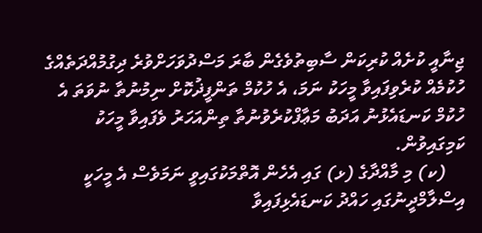ޖިނާއީ ކުށެއް ކުރިކަން ސާބިތުވެގެން ބާރަ މަސްދުވަހަށްވުރެ ދިގުމުއްދަތެއްގެ ހުކުމެއް ކުރެވިފައިވާ މީހަކު ނަމަ، އެ ހުކުމް ތަންފީޛުކޮށް ނިމުނުތާ ނުވަތަ އެ ހުކުމް ކަނޑައެޅުނު އަދަބު މަޢާފްކުރެވުނުތާ ތިންއަހަރު ވެފައިވާ މީހަކު ކަމިގައިވުން.
    (ކ) މި މާއްދާގެ (ޅ) ގައި އެހެން އޮތްމަކުގައިވީ ނަމަވެސް އެ މީހަކީ އިސްލާމްދީނުގައި ހައްދު ކަނޑައެޅިފައިވާ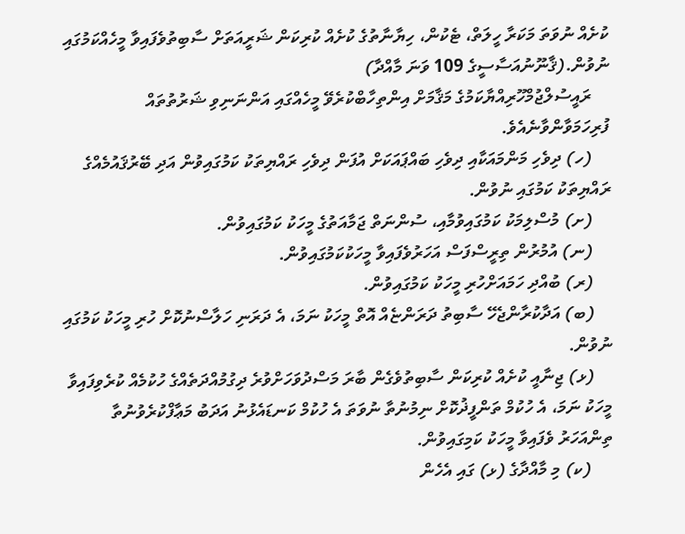ކުށެއް ނުވަތަ މަކަރާ ހީލަތް، ޓެކުން، ހިޔާނާތުގެ ކުށެއް ކުރިކަން ޝަރީއަތަށް ސާބިތުވެފައިވާ މީހެއްކަމުގައި ނުވުން.(ޤާނޫނުއަސާސީގެ 109 ވަނަ މާއްދާ)
    ރައީސުލްޖުމްހޫރިއްޔާކަމުގެ މަޤާމަށް އިންތިހާބްކުރެވޭ މީހެއްގައި އަންނަނިވި ޝަރުތުތައް ފުރިހަމަވާންވާނެއެވެ.
    (ހ) ދިވެހި މަންމައަކާއި ދިވެހި ބައްޕައަކަށް އުފަން ދިވެހި ރައްޔިތަކު ކަމުގައިވުން އަދި ބޭރުޤައުމެއްގެ ރައްޔިތަކު ކަމުގައި ނުވުން.
    (ށ) މުސްލިމަކު ކަމުގައިވުމާއި، ސުންނަތް ޖަމާއަތުގެ މީހަކު ކަމުގައިވުން.
    (ނ) އުމުރުން ތިރީސްފަސް އަހަރުވެފައިވާ މީހަކުކަމުގައިވުން.
    (ރ) ބުއްދި ހަމައަށްހުރި މީހަކު ކަމުގައިވުން.
    (ބ) އަދާކުރާންޖެހޭ ސާބިތު ދަރަންޏެއް އޮތް މީހަކު ނަމަ، އެ ދަރަނި ހަލާސްނުކޮށް ހުރި މީހަކު ކަމުގައި ނުވުން.
    (ޅ) ޖިނާއީ ކުށެއް ކުރިކަން ސާބިތުވެގެން ބާރަ މަސްދުވަހަށްވުރެ ދިގުމުއްދަތެއްގެ ހުކުމެއް ކުރެވިފައިވާ މީހަކު ނަމަ، އެ ހުކުމް ތަންފީޛުކޮށް ނިމުނުތާ ނުވަތަ އެ ހުކުމް ކަނޑައެޅުނު އަދަބު މަޢާފްކުރެވުނުތާ ތިންއަހަރު ވެފައިވާ މީހަކު ކަމިގައިވުން.
     (ކ) މި މާއްދާގެ (ޅ) ގައި އެހެން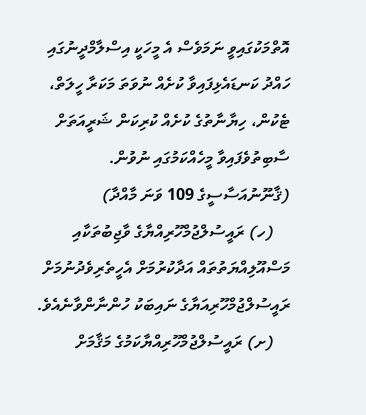އޮތްމަކުގައިވީ ނަމަވެސް އެ މީހަކީ އިސްލާމްދީނުގައި ހައްދު ކަނޑައެޅިފައިވާ ކުށެއް ނުވަތަ މަކަރާ ހީލަތް، ޓެކުން، ހިޔާނާތުގެ ކުށެއް ކުރިކަން ޝަރީއަތަށް ސާބިތުވެފައިވާ މީހެއްކަމުގައި ނުވުން. (ޤާނޫނުއަސާސީގެ 109 ވަނަ މާއްދާ)
    (ހ) ރައީސުލްޖުމްހޫރިއްޔާގެ ވާޖިބުތަކާއި މަސްއޫލިއްޔަތުތައް އަދާކުރުމަށް އެހީތެރިވެދުނުމަށް ރައީސުލްޖުމްހޫރިއަޔާގެ ނައިބަކު ހުންނާންވާނެއެވެ.
    (ށ) ރައީސުލްޖުމްހޫރިއްޔާކަމުގެ މަޤާމަށް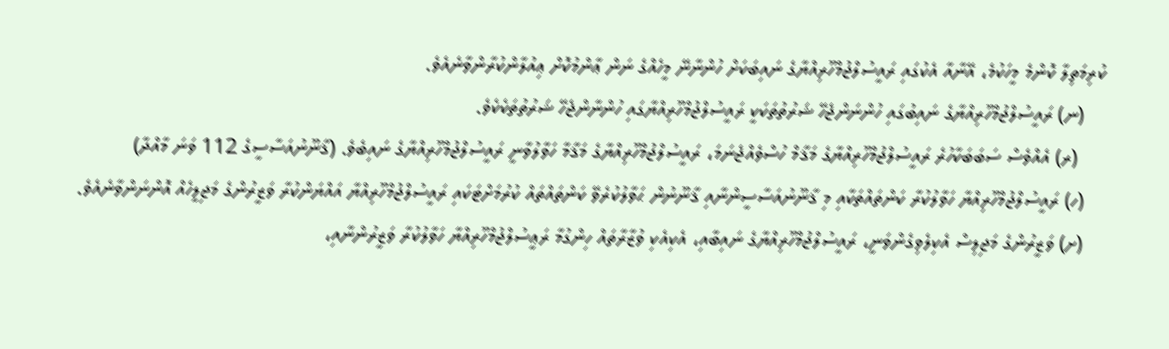ކުރިމަތިލާ ކޮންމެ މީހަކުމެ، އޭނާއާ އެކުގައި ރައީސުލްޖުމްހޫރިއްޔާގެ ނައިބަކަށް ހުންނާނޭ މީހެއްގެ ނަން ޢާންމުކޮށް ޢިއުލާންކުރާންވާނެއެވެ.
    (ނ) ރައީސުލްޖުމްހޫރިއްޔާގެ ނައިބުގައި ހުންނަންޖެހޭ ޝަރުތުތަކަކީ ރައީސުލްޖުމްހޫރިއްޔާގައި ހުންނާންޖެހޭ ޝަރުތުތަކެކެވެ.
     (ރ) އެއްވެސް ސަބަބަކާހުރެ ރައީސުލްޖުމްހޫރިއްޔާގެ މަޤާމް ހުސްވެއްޖެނަމަ، ރައީސުލްޖުމްހޫރިއްޔާގެ މަޤާމާ ހަވާލުވާނީ ރައީސުލްޖުމްހޫރިއްޔާގެ ނައިބެވެ. (ޤާނޫނުއަސާސީގެ 112 ވަނަ މާއްދާ)
    (ހ) ރައީސުލްޖުމްހޫރިއްޔާ ހަވާލުކުރާ ކަންތައްތަކާއި މި ޤާނޫނުއަސާސީންނާއި ޤާނޫނުން ޙަވާލުކުރެވޭ ކަންތައްތައް ކުރުމަށްޓަކައި ރައީސުލްޖުމްހޫރިއްޔާ އައްޔަންކުރާ ވަޒީރުންގެ މަޖިލީހެއް އޮންނަންވާނެއެވެ.
    (ށ) ވަޒީރުންގެ މަޖިލިސް އެކިލެވިގެންވަނީ، ރައީސުލްޖުމްހޫރިއްޔާގެ ނައިބާއި، އެކިއެކި ވުޒާރާތައް ހިންގުމާ ރަޢީސުލްޖުމްހޫރިއްޔާ ހަވާލުކުރާ ވަޒީރުންނާއި،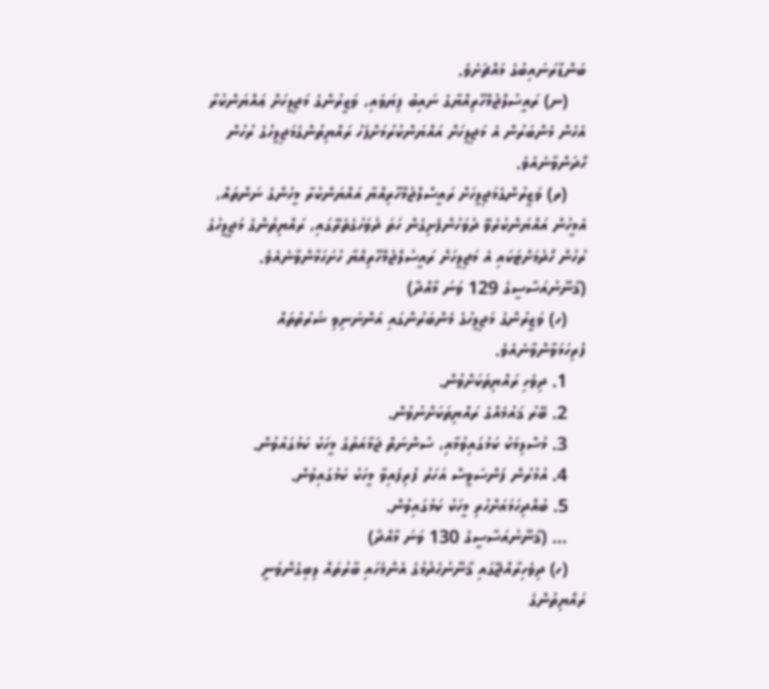ބަންޑާރަނައިބުގެ މައްޗަށެވެ.
    (ނ) ރައީސުލްޖުމްހޫރިއްޔާގެ ނައިބު ފިޔަވައި، ވަޒީރުންގެ މަޖިލީހަށް ޢައްޔަންކުރާ އެހެން މެންބަރުން އެ މަޖިލީހަށް އައްޔަންކުރުމަށްފަހު ރައްޔިތުންގެމަޖިލީހުގެ ރުހުން ހޯދަންވާނެއެވެ.
    (ރ) ވަޒީރުންގެމަޖިލީހަށް ރައީސްލްޖުމްހޫރިއްޔާ އައްޔަންކުރާ މީހުންގެ ނަންތައް، އެމީހުން އައްޔަންކުރެވޭ ދުވަހުންފެށިގެން ހަތަ ދުވަހުގެތެރޭގައި، ރައްޔިތުންގެ މަޖީލީހުގެ ރުހުން ހޯދުމަށްޓަކައި އެ މަޖިލީހަށް ރައީސުލްޖުމްހޫރިއްޔާ ހުށަހަޅާންވާނެއެވެ. (ޤާނޫނުއަސާސީގެ 129 ވަނަ މާއްދާ)
    (ހ) ވަޒީރުންގެ މަޖިލީހުގެ މެންބަރުންގައި އަންނަނިވި ޝަރުތުތައް ފުރިހަމަވާންވާނެއެވެ.
    1. ދިވެހި ރައްޔިތަކަށްވުން.
    2. ބޭރު ޤައުމެއްގެ ރައްޔިތަކަށްނުވުން.
    3. މުސްލިމަކު ކަމުގައިވުމާއި، ސުންނަތް ޖަމާއަތުގެ މީހަކު ކަމުގައުވުން.
    4. އުމުރުން ފަންސަވީސް އަހަރު ފުރިފައިވާ މީހަކު ކަމުގައިވުން.
    5. ބުއްދިހަމައަށްހުރި މީހަކު ކަމުގައިވުން.
    ... (ޤާނޫނުއަސާސީގެ 130 ވަނަ މާއްދާ)
    (ހ) ދިވެހިރާއްޖޭގައި ޤާނޫނުހެދުމުގެ އެންމެހައި ބާރުތައް ލިބިގެންވަނީ ރައްޔިތުންގެ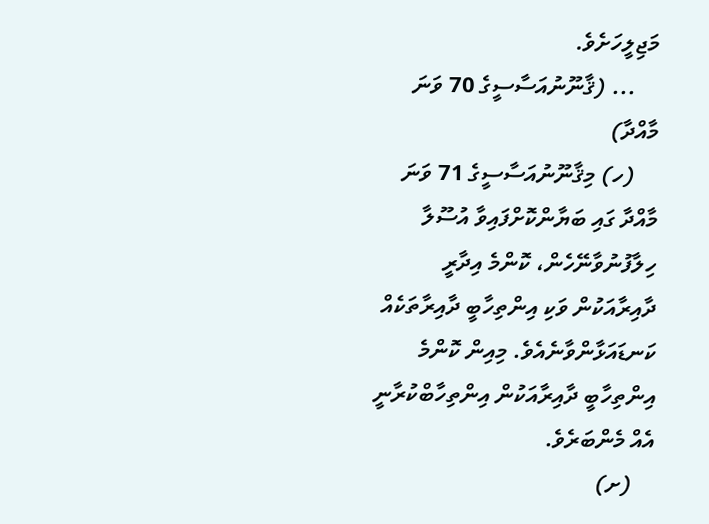މަޖިލީހަށެވެ.
    ... (ޤާނޫނުއަސާސީގެ 70 ވަނަ މާއްދާ)
    (ހ) މިޤާނޫނުއަސާސީގެ 71 ވަނަ މާއްދާ ގައި ބަޔާންކޮށްފައިވާ އުސޫލާ ހިލާފުނުވާނޭހެން، ކޮންމެ އިދާރީ ދާއިރާއަކުން ވަކި އިންތިހާބީ ދާއިރާތަކެއް ކަނޑައަޅާންވާނެއެވެ. މިއިން ކޮންމެ އިންތިހާބީ ދާއިރާއަކުން އިންތިހާބްކުރާނީ އެއް މެންބަރެވެ.
    (ށ)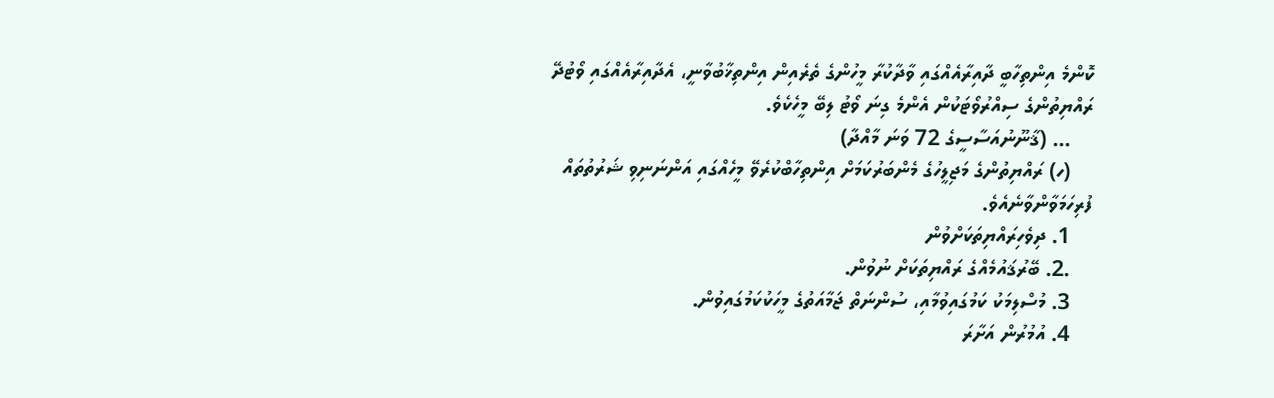ކޮންމެ އިންތިހާބީ ދާއިރާއެއްގައި ވާދާކުރާ މީހުންގެ ތެރެއިން އިންތިޚާބުވާނީ، އެދާއިރާއެއްގައި ވޯޓުދޭ ރައްޔިތުންގެ ސިއްރުވޯޓަކުން އެންމެ ގިނަ ވޯޓު ލިބޭ މީހެކެވެ.
    ... (ޤާނޫނުއަސާސީގެ 72 ވަނަ މާއްދާ)
    (ހ) ރައްޔިތުންގެ މަޖިލީހުގެ މެންބަރުކަމަށް އިންތިހާބްކުރެވޭ މީހެއްގައި އަންނަނިވި ޝަރުތުތައް ފުރިހަމަވާންވާނެއެވެ.
    1. ދިވެހިރައްޔިތަކަށްވުން
    .2. ބޭރުޤައުމެއްގެ ރައްޔިތަކަށް ނުވުން.
    3. މުސްލިމަކު ކަމުގައިވުމާއި، ސުންނަތް ޖަމާއަތުގެ މީހަކުކަމުގައިވުން.
    4. އުމުރުން އަށާރަ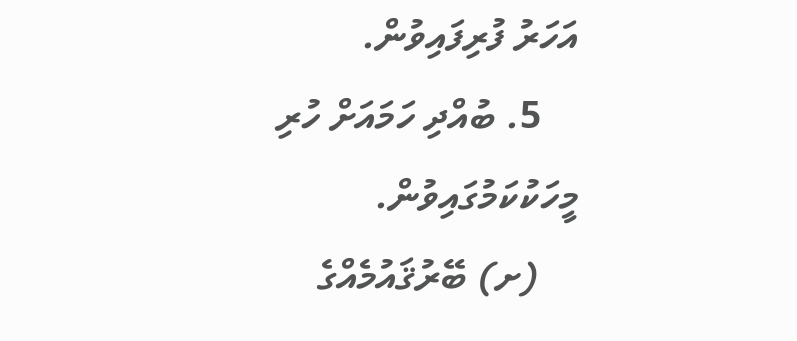އަހަރު ފުރިފައިވުން.
    5. ބުއްދި ހަމައަށް ހުރި މީހަކުކަމުގައިވުން.
    (ށ) ބޭރުޤައުމެއްގެ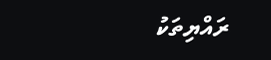ރައްޔިތަކު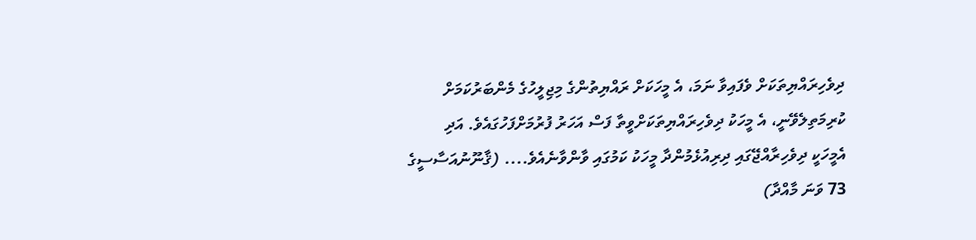ދިވެހިރައްޔިތަކަށް ވެފައިވާ ނަމަ، އެ މީހަކަށް ރައްޔިތުންގެ މިޖިލީހުގެ މެންބަރުކަމަށް ކުރިމަތިލެވޭނީ، އެ މީހަކު ދިވެހިރައްޔިތަކަށްވީތާ ފަސް އަހަރު ފުރުމަށްފަހުގައެވެ. އަދި އެމީހަކީ ދިވެހިރާއްޖޭގައި ދިރިއުޅެމުންދާ މީހަކު ކަމުގައި ވާންވާނެއެވެ.... (ޤާނޫނުއަސާސީގެ 73 ވަނަ މާއްދާ)